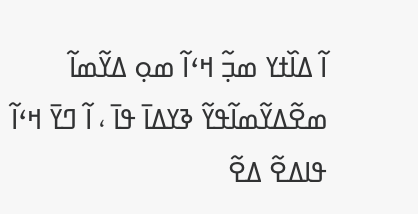ߊ߬ ߡߊ߰ߙߌ ߘߏ߲߬ ߞߵߊ߬ ߘߋ߲ ߡߌ߬ߘߊ߬ ߘߐ߬ߡߌ߬ߘߊ߬ߟߌ߬ ߢߌߡߊ߫ ߟߊ߫ ، ߊ߬ ߣߌ߫ ߞߵߊ߬ ߟߊߡߐ߬ ߡߐ߬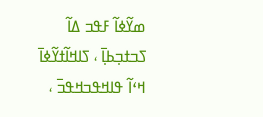ߘߌ߬ߦߊ߬ ߓߟߏ ߡߊ߬ ߖߏߙߏ߲ߕߊ߲߫ ، ߖߊߞߊ߬ߙߌ߬ߦߊ߫ ߞߵߊ߬ ߟߊߞߟߏߞߟߏ߫ ،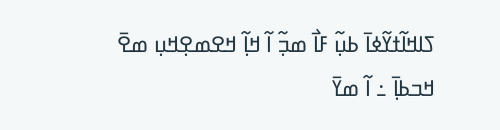ߖߊߞߊ߬ߙߌ߬ߦߊ߫ ߕߎ߲߬ ߓߊ߯ ߘߏ߲߬ ߊ߬ ߞߊ߲߬ ߞߐߘߐ߲ߞߎ߲ ߘߐ߫ ߞߏߕߊ߲߫ ߸ ߊ߬ ߘߌ߫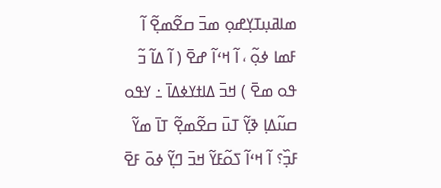ߘߊߥߎ߲ߠߌ߲ߝߋ߲ ߘߏ߫ ߛߐ߬ߘߐ߲߬ ߊ߬ ߓߘߊ ߦߋ߲߬ ، ߊ߬ ߞߵߊ߬ ߝߐ߫ ( ߊ߬ ߡߊ߬ ߏ߬ ߟߋ ߘߐ߫ ) ߞߏ߫ ߡߊߙߌߦߡߊ߫ ߸ ߌߟߋ ߛߎ߬ߡߊ߲ ߢߌ߲߬ ߠߎ߫ ߛߐ߬ߘߐ߲߬ ߠߊ߫ ߘߌ߬ ߓߏ߲߰؟ ߊ߬ ߞߵߊ߬ ߖߋ߬ߓߌ߬ ߞߏ߫ ߣߌ߲߬ ߦߋ߫ ߓߐ߫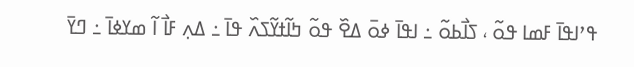ߟߴߊߟߊ߫ ߓߘߊ ߟߋ߬ ، ߖߊ߯ߕߋ߬ ߸ ߊߟߊ߫ ߦߋ߫ ߡߐ߰ ߟߋ߬ ߤߊ߬ߙߌ߬ߖߍ߰ ߟߊ߫ ߸ ߡߍ߲ ߓߊ߯ ߊ߬ ߘߌߦߊ߫ ߸ ߣߌ߫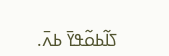ߖߊ߬ߕߋ߬ߟߌ߫ ߕߍ߫.